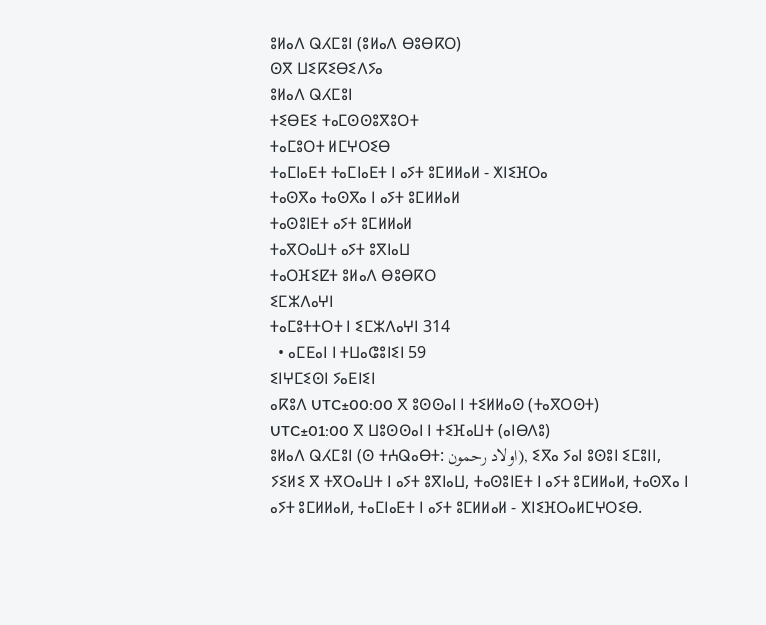ⵓⵍⴰⴷ ⵕⵃⵎⵓⵏ (ⵓⵍⴰⴷ ⴱⵓⴱⴽⵔ)
ⵙⴳ ⵡⵉⴽⵉⴱⵉⴷⵢⴰ
ⵓⵍⴰⴷ ⵕⵃⵎⵓⵏ
ⵜⵉⴱⴹⵉ ⵜⴰⵎⵙⵙⵓⴳⵓⵔⵜ
ⵜⴰⵎⵓⵔⵜ ⵍⵎⵖⵔⵉⴱ
ⵜⴰⵎⵏⴰⴹⵜ ⵜⴰⵎⵏⴰⴹⵜ ⵏ ⴰⵢⵜ ⵓⵎⵍⵍⴰⵍ - ⵅⵏⵉⴼⵔⴰ
ⵜⴰⵙⴳⴰ ⵜⴰⵙⴳⴰ ⵏ ⴰⵢⵜ ⵓⵎⵍⵍⴰⵍ
ⵜⴰⵙⵓⵏⴹⵜ ⴰⵢⵜ ⵓⵎⵍⵍⴰⵍ
ⵜⴰⴳⵔⴰⵡⵜ ⴰⵢⵜ ⵓⴳⵏⴰⵡ
ⵜⴰⵔⴼⵉⵇⵜ ⵓⵍⴰⴷ ⴱⵓⴱⴽⵔ
ⵉⵎⵣⴷⴰⵖⵏ
ⵜⴰⵎⵓⵜⵜⵔⵜ ⵏ ⵉⵎⵣⴷⴰⵖⵏ 314
  • ⴰⵎⴹⴰⵏ ⵏ ⵜⵡⴰⵛⵓⵏⵉⵏ 59
ⵉⵏⵖⵎⵉⵙⵏ ⵢⴰⴹⵏⵉⵏ
ⴰⴽⵓⴷ UTC±00:00 ⴳ ⵓⵙⵙⴰⵏ ⵏ ⵜⵉⵍⵍⴰⵙ (ⵜⴰⴳⵔⵙⵜ)
UTC±01:00 ⴳ ⵡⵓⵙⵙⴰⵏ ⵏ ⵜⵉⴼⴰⵡⵜ (ⴰⵏⴱⴷⵓ)
ⵓⵍⴰⴷ ⵕⵃⵎⵓⵏ (ⵙ ⵜⵄⵕⴰⴱⵜ: اولاد رحمون), ⵉⴳⴰ ⵢⴰⵏ ⵓⵙⵓⵏ ⵉⵎⵓⵏⵏ, ⵢⵉⵍⵉ ⴳ ⵜⴳⵔⴰⵡⵜ ⵏ ⴰⵢⵜ ⵓⴳⵏⴰⵡ, ⵜⴰⵙⵓⵏⴹⵜ ⵏ ⴰⵢⵜ ⵓⵎⵍⵍⴰⵍ, ⵜⴰⵙⴳⴰ ⵏ ⴰⵢⵜ ⵓⵎⵍⵍⴰⵍ, ⵜⴰⵎⵏⴰⴹⵜ ⵏ ⴰⵢⵜ ⵓⵎⵍⵍⴰⵍ - ⵅⵏⵉⴼⵔⴰⵍⵎⵖⵔⵉⴱ.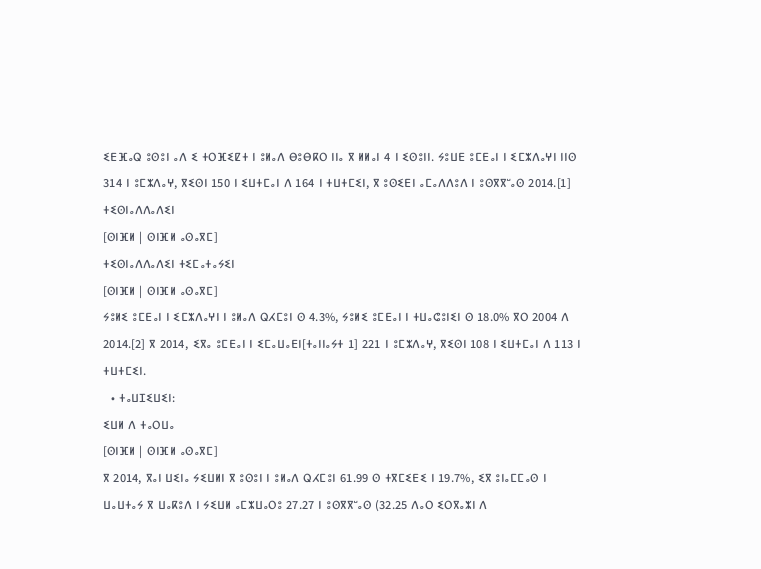ⵉⴹⴼⴰⵕ ⵓⵙⵓⵏ ⴰⴷ ⵉ ⵜⵔⴼⵉⵇⵜ ⵏ ⵓⵍⴰⴷ ⴱⵓⴱⴽⵔ ⵏⵏⴰ ⴳ ⵍⵍⴰⵏ 4 ⵏ ⵉⵙⵓⵏⵏ. ⵢⵓⵡⴹ ⵓⵎⴹⴰⵏ ⵏ ⵉⵎⵣⴷⴰⵖⵏ ⵏⵏⵙ 314 ⵏ ⵓⵎⵣⴷⴰⵖ, ⴳⵉⵙⵏ 150 ⵏ ⵉⵡⵜⵎⴰⵏ ⴷ 164 ⵏ ⵜⵡⵜⵎⵉⵏ, ⴳ ⵓⵙⵉⴹⵏ ⴰⵎⴰⴷⴷⵓⴷ ⵏ ⵓⵙⴳⴳⵯⴰⵙ 2014.[1]
ⵜⵉⵙⵏⴰⴷⴷⴰⴷⵉⵏ
[ⵙⵏⴼⵍ | ⵙⵏⴼⵍ ⴰⵙⴰⴳⵎ]
ⵜⵉⵙⵏⴰⴷⴷⴰⴷⵉⵏ ⵜⵉⵎⴰⵜⴰⵢⵉⵏ
[ⵙⵏⴼⵍ | ⵙⵏⴼⵍ ⴰⵙⴰⴳⵎ]
ⵢⵓⵍⵉ ⵓⵎⴹⴰⵏ ⵏ ⵉⵎⵣⴷⴰⵖⵏ ⵏ ⵓⵍⴰⴷ ⵕⵃⵎⵓⵏ ⵙ 4.3%, ⵢⵓⵍⵉ ⵓⵎⴹⴰⵏ ⵏ ⵜⵡⴰⵛⵓⵏⵉⵏ ⵙ 18.0% ⴳⵔ 2004 ⴷ 2014.[2] ⴳ 2014, ⵉⴳⴰ ⵓⵎⴹⴰⵏ ⵏ ⵉⵎⴰⵡⴰⴹⵏ[ⵜⴰⵏⵏⴰⵢⵜ 1] 221 ⵏ ⵓⵎⵣⴷⴰⵖ, ⴳⵉⵙⵏ 108 ⵏ ⵉⵡⵜⵎⴰⵏ ⴷ 113 ⵏ ⵜⵡⵜⵎⵉⵏ.
  • ⵜⴰⵡⵊⵉⵡⵉⵏ:
ⵉⵡⵍ ⴷ ⵜⴰⵔⵡⴰ
[ⵙⵏⴼⵍ | ⵙⵏⴼⵍ ⴰⵙⴰⴳⵎ]
ⴳ 2014, ⴳⴰⵏ ⵡⵉⵏⴰ ⵢⵉⵡⵍⵏ ⴳ ⵓⵙⵓⵏ ⵏ ⵓⵍⴰⴷ ⵕⵃⵎⵓⵏ 61.99 ⵙ ⵜⴳⵎⵉⴹⵉ ⵏ 19.7%, ⵉⴳ ⵓⵏⴰⵎⵎⴰⵙ ⵏ ⵡⴰⵡⵜⴰⵢ ⴳ ⵡⴰⴽⵓⴷ ⵏ ⵢⵉⵡⵍ ⴰⵎⵣⵡⴰⵔⵓ 27.27 ⵏ ⵓⵙⴳⴳⵯⴰⵙ (32.25 ⴷⴰⵔ ⵉⵔⴳⴰⵣⵏ ⴷ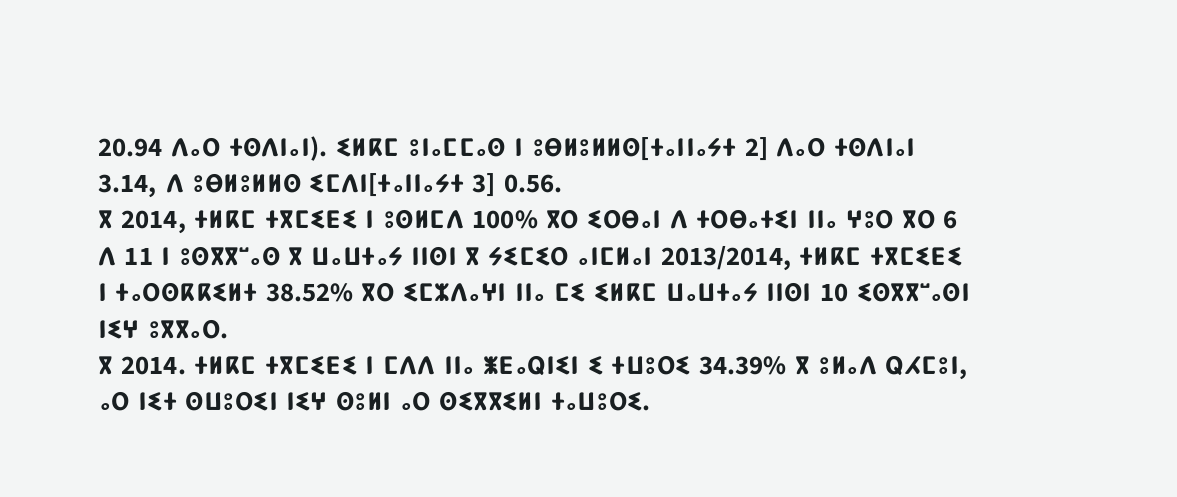20.94 ⴷⴰⵔ ⵜⵙⴷⵏⴰⵏ). ⵉⵍⴽⵎ ⵓⵏⴰⵎⵎⴰⵙ ⵏ ⵓⴱⵍⵓⵍⵍⵙ[ⵜⴰⵏⵏⴰⵢⵜ 2] ⴷⴰⵔ ⵜⵙⴷⵏⴰⵏ 3.14, ⴷ ⵓⴱⵍⵓⵍⵍⵙ ⵉⵎⴷⵏ[ⵜⴰⵏⵏⴰⵢⵜ 3] 0.56.
ⴳ 2014, ⵜⵍⴽⵎ ⵜⴳⵎⵉⴹⵉ ⵏ ⵓⵙⵍⵎⴷ 100% ⴳⵔ ⵉⵔⴱⴰⵏ ⴷ ⵜⵔⴱⴰⵜⵉⵏ ⵏⵏⴰ ⵖⵓⵔ ⴳⵔ 6 ⴷ 11 ⵏ ⵓⵙⴳⴳⵯⴰⵙ ⴳ ⵡⴰⵡⵜⴰⵢ ⵏⵏⵙⵏ ⴳ ⵢⵉⵎⵉⵔ ⴰⵏⵎⵍⴰⵏ 2013/2014, ⵜⵍⴽⵎ ⵜⴳⵎⵉⴹⵉ ⵏ ⵜⴰⵔⵙⴽⴽⵉⵍⵜ 38.52% ⴳⵔ ⵉⵎⵣⴷⴰⵖⵏ ⵏⵏⴰ ⵎⵉ ⵉⵍⴽⵎ ⵡⴰⵡⵜⴰⵢ ⵏⵏⵙⵏ 10 ⵉⵙⴳⴳⵯⴰⵙⵏ ⵏⵉⵖ ⵓⴳⴳⴰⵔ.
ⴳ 2014. ⵜⵍⴽⵎ ⵜⴳⵎⵉⴹⵉ ⵏ ⵎⴷⴷ ⵏⵏⴰ ⵥⴹⴰⵕⵏⵉⵏ ⵉ ⵜⵡⵓⵔⵉ 34.39% ⴳ ⵓⵍⴰⴷ ⵕⵃⵎⵓⵏ, ⴰⵔ ⵏⵉⵜ ⵙⵡⵓⵔⵉⵏ ⵏⵉⵖ ⵙⵓⵍⵏ ⴰⵔ ⵙⵉⴳⴳⵉⵍⵏ ⵜⴰⵡⵓⵔⵉ.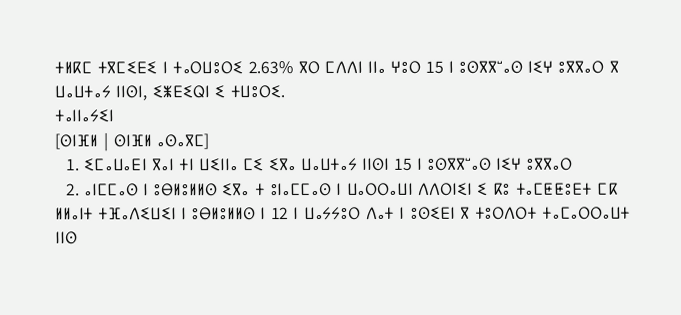ⵜⵍⴽⵎ ⵜⴳⵎⵉⴹⵉ ⵏ ⵜⴰⵔⵡⵓⵔⵉ 2.63% ⴳⵔ ⵎⴷⴷⵏ ⵏⵏⴰ ⵖⵓⵔ 15 ⵏ ⵓⵙⴳⴳⵯⴰⵙ ⵏⵉⵖ ⵓⴳⴳⴰⵔ ⴳ ⵡⴰⵡⵜⴰⵢ ⵏⵏⵙⵏ, ⵉⵥⴹⵉⵕⵏ ⵉ ⵜⵡⵓⵔⵉ.
ⵜⴰⵏⵏⴰⵢⵉⵏ
[ⵙⵏⴼⵍ | ⵙⵏⴼⵍ ⴰⵙⴰⴳⵎ]
  1. ⵉⵎⴰⵡⴰⴹⵏ ⴳⴰⵏ ⵜⵏ ⵡⵉⵏⵏⴰ ⵎⵉ ⵉⴳⴰ ⵡⴰⵡⵜⴰⵢ ⵏⵏⵙⵏ 15 ⵏ ⵓⵙⴳⴳⵯⴰⵙ ⵏⵉⵖ ⵓⴳⴳⴰⵔ
  2. ⴰⵏⵎⵎⴰⵙ ⵏ ⵓⴱⵍⵓⵍⵍⵙ ⵉⴳⴰ ⵜ ⵓⵏⴰⵎⵎⴰⵙ ⵏ ⵡⴰⵔⵔⴰⵡⵏ ⴷⴷⵔⵏⵉⵏ ⵉ ⴽⵓ ⵜⴰⵎⵟⵟⵓⴹⵜ ⵎⴽ ⵍⵍⴰⵏⵜ ⵜⴼⴰⴷⵉⵡⵉⵏ ⵏ ⵓⴱⵍⵓⵍⵍⵙ ⵏ 12 ⵏ ⵡⴰⵢⵢⵓⵔ ⴷⴰⵜ ⵏ ⵓⵙⵉⴹⵏ ⴳ ⵜⵓⵔⴷⵔⵜ ⵜⴰⵎⴰⵔⵔⴰⵡⵜ ⵏⵏⵙ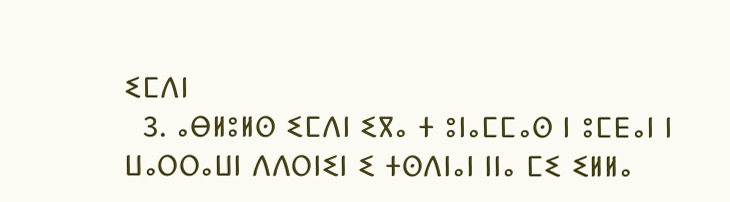ⵉⵎⴷⵏ
  3. ⴰⴱⵍⵓⵍⵙ ⵉⵎⴷⵏ ⵉⴳⴰ ⵜ ⵓⵏⴰⵎⵎⴰⵙ ⵏ ⵓⵎⴹⴰⵏ ⵏ ⵡⴰⵔⵔⴰⵡⵏ ⴷⴷⵔⵏⵉⵏ ⵉ ⵜⵙⴷⵏⴰⵏ ⵏⵏⴰ ⵎⵉ ⵉⵍⵍⴰ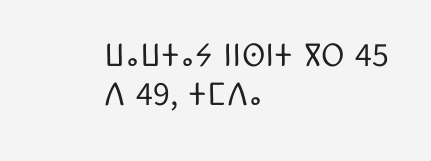ⵡⴰⵡⵜⴰⵢ ⵏⵏⵙⵏⵜ ⴳⵔ 45 ⴷ 49, ⵜⵎⴷⴰ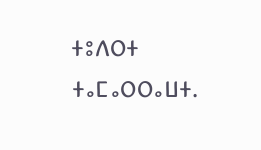ⵜⵓⴷⵔⵜ ⵜⴰⵎⴰⵔⵔⴰⵡⵜ.